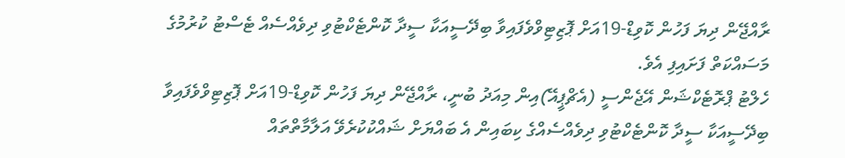ރާއްޖޭން ދިޔަ ފަހުން ކޮވިޑް-19އަށް ޕޮޒިޓިވްވެފައިވާ ބިދޭސީއަކާ ސީދާ ކޮންޓެކްޓުވި ދިވެއްސެއް ޓެސްޓު ކުރުމުގެ މަސައްކަތް ފަށައިފި އެވެ.
ހެލްޓު ޕްރޮޓެކްޝަން އޭޖެންސީ (އެޗްޕީއޭ)އިން މިއަދު ބުނީ، ރާއްޖޭން ދިޔަ ފަހުން ކޮވިޑް-19އަށް ޕޮޒިޓިވްވެފައިވާ ބިދޭސީއަކާ ސީދާ ކޮންޓެކްޓުވި ދިވެއްސެއްގެ ކިބައިން އެ ބައްޔަށް ޝައްކުކުރެވޭ އަލާމާތްތައް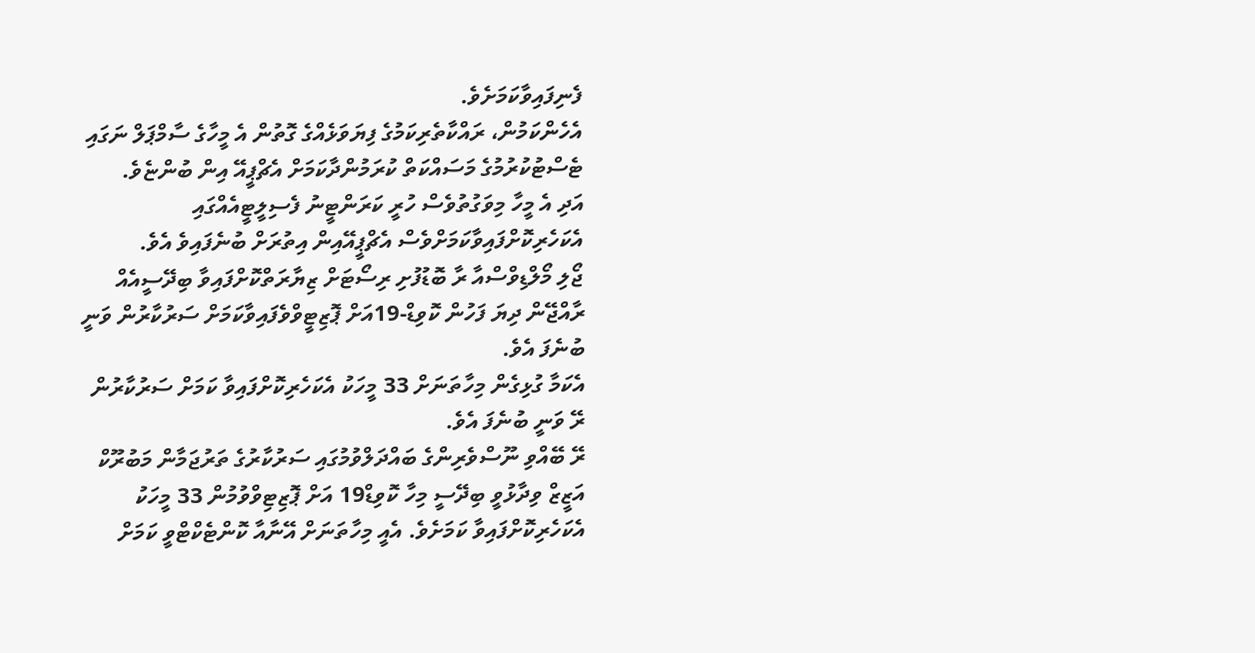ފެނިފައިވާކަމަށެވެ.
އެހެންކަމުން، ރައްކާތެރިކަމުގެ ފިޔަވަޅެއްގެ ގޮތުން އެ މީހާގެ ސާމްޕަލް ނަގައި ޓެސްޓުކުރުމުގެ މަސައްކަތް ކުރަމުންދާކަމަށް އެޗްޕީއޭ އިން ބުންޏެވެ.
އަދި އެ މީހާ މިވަގުތުވެސް ހުރީ ކަރަންޓީނު ފެސިލީޓީއެއްގައި އެކަހެރިކޮށްފައިވާކަމަށްވެސް އެޗްޕީއޭއިން އިތުރަށް ބުނެފައިވެ އެވެ.
ޖޯލި މޯލްޑިވްސްއާ ރާ ބޮޑުފުށި ރިސޯޓަށް ޒިޔާރަތްކޮށްފައިވާ ބިދޭސީއެއް ރާއްޖޭން ދިޔަ ފަހުން ކޮވިޑް-19އަށް ޕޮޒިޓީވްވެފައިވާކަމަށް ސަރުކާރުން ވަނީ ބުނެފަ އެވެ.
އެކަމާ ގުޅިގެން މިހާތަނަށް 33 މީހަކު އެކަހެރިކޮށްފައިވާ ކަމަށް ސަރުކާރުން ރޭ ވަނީ ބުނެފަ އެވެ.
ރޭ ބޭއްވި ނޫސްވެރިންގެ ބައްދަލްވުމުގައި ސަރުކާރުގެ ތަރުޖަމާން މަބުރޫކް އަޒީޒް ވިދާޅުވީ ބިދޭސީ މިހާ ކޮވިޑް19 އަށް ޕޮޒިޓިވްވުމުން 33 މީހަކު އެކަހެރިކޮށްފައިވާ ކަމަށެވެ. އެއީ މިހާތަނަށް އޭނާއާ ކޮންޓެކްޓްވީ ކަމަށް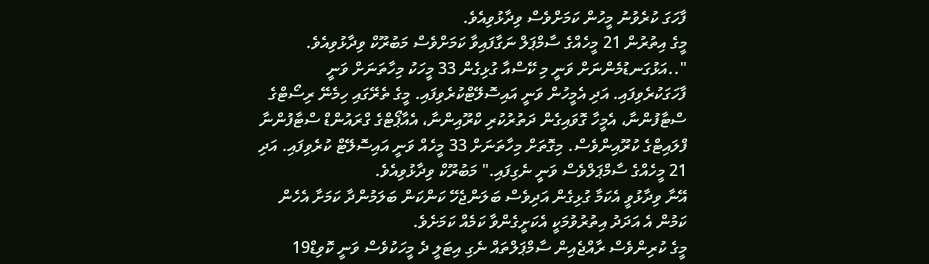ފާހަގަ ކުރެވުނު މީހުން ކަމަށްވެސް ވިދާޅުވިއެވެ.
މީގެ އިތުރުން 21 މީހެއްގެ ސާމްޕަލް ނަގާފައިވާ ކަމަށްވެސް މަބުރޫކް ވިދާޅުވިއެވެ.
"..އަޅުގަނޑުމެންނަށް ވަނީ މި ކޭސްއާ ގުޅިގެން 33 މީހަކު މިހާތަނަށް ވަނީ ފާހަގަކުރެވިފައި. އަދި އެމީހުން ވަނީ އައިސޮލޭޓްކުރެވިފައި. މީގެ ތެރޭގައި ހިމެނޭ ރިސޯޓްގެ ސްޓާފުންނާ، އެމީހާ ގޮވައިގެން ދަތުރުކުރި ކްރޫއިންނާ، އެއާޕޯޓްގެ ގްރައުންޑް ސްޓާފުންނާ ފްލައިޓްގެ ކުރޫއިންވެސް. މިގޮތަށް މިހާތަނަށް 33 މީހެއް ވަނީ އައިސޮލޭޓް ކުރެވިފައި. އަދި 21 މީހެއްގެ ސާމްޕަލްވެސް ވަނީ ނެގިފައި." މަބުރޫކް ވިދާޅުވިއެވެ.
އޭނާ ވިދާޅުވީ އެކަމާ ގުޅިގެން އަދިވެސް ބަލަންޖެހޭ ކަންކަން ބަލަމުންދާ ކަމަށާ އެހެން ކަމުން އެ އަދަދު އިތުރުވުމަކީ އެކަށީގެންވާ ކަމެއް ކަމަށެވެ.
މީގެ ކުރިންވެސް ރާއްޖެއިން ސާމްޕަލްތައް ނެގި އިޓަލީ ދެ މީހަކުވެސް ވަނީ ކޮވިޑް19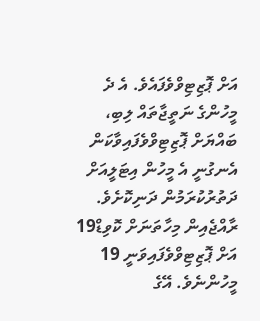އަށް ޕޮޒިޓިވްވެފައެވެ. އެ ދެ މީހުންގެ ނަތީޖާތައް ލިބި، ބައްޔަށް ޕޮޒިޓިވްވެފައިވާކަން އެނގުނީ އެ މީހުން އިޓަލީއަށް ދަތުރުކުރަމުން ދަނިކޮށެވެ.
ރާއްޖެއިން މިހާތަނަށް ކޮވިޑް19 އަށް ޕޮޒިޓިވްވެފައިވަނީ 19 މީހުންނެވެ. އޭގެ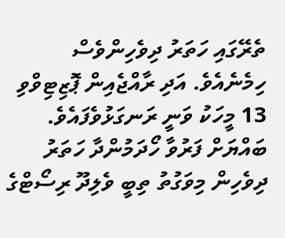ތެރޭގައި ހަތަރު ދިވެހިންވެސް ހިމެނެއެވެ. އަދި ރާއްޖެއިން ޕޮޒިޓިވްވި 13 މީހަކު ވަނީ ރަނގަޅުވެފައެވެ.
ބައްޔަށް ފަރުވާ ހޯދަމުންދާ ހަތަރު ދިވެހިން މިވަގުތު ތިބީ ވެލިދޫ ރިސޯޓްގެ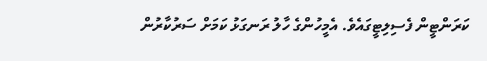ކަރަންޓީން ފެސިލިޓީގައެވެ. އެމީހުންގެ ހާލު ރަނގަޅު ކަމަށް ސަރުކާރުން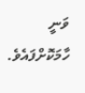ވަނީ ހާމަކޮށްފައެވެ.